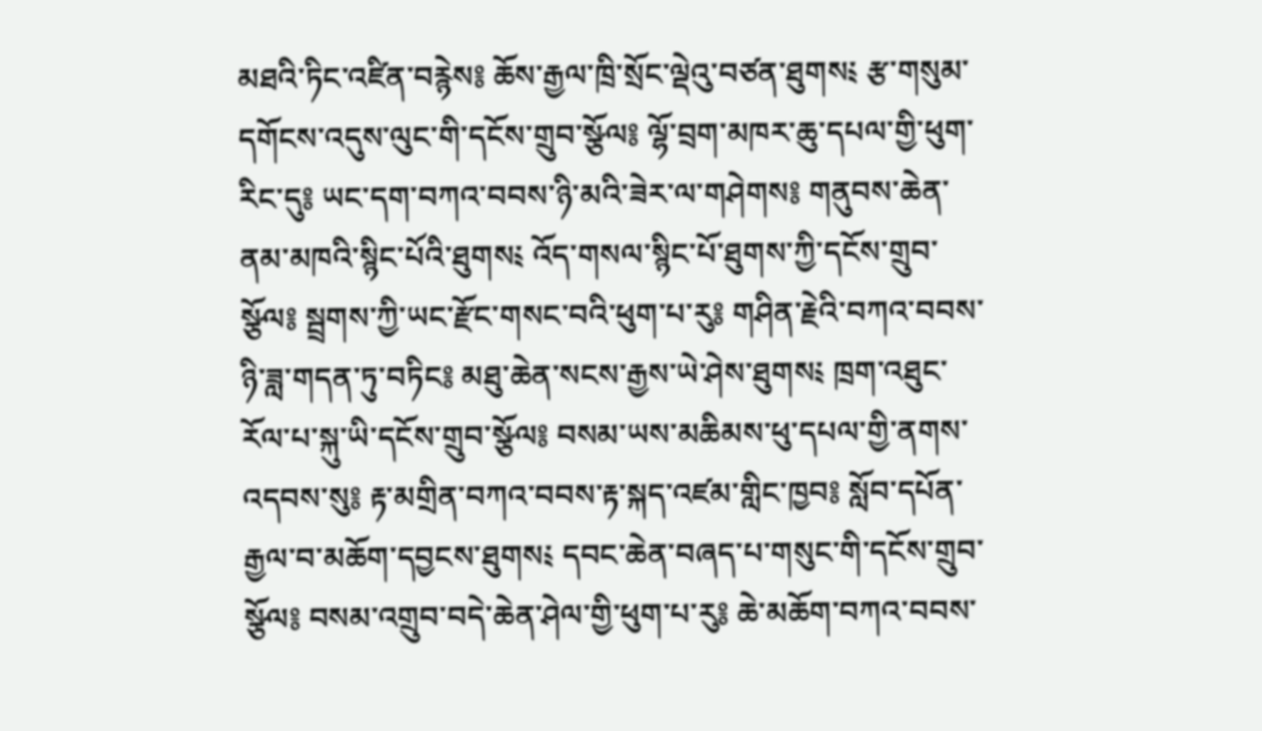མཐའི་ཏིང་འཛིན་བརྙེས༔ ཆོས་རྒྱལ་ཁྲི་སྲོང་ལྡེའུ་བཙན་ཐུགས༴ རྩ་གསུམ་དགོངས་འདུས་ལུང་གི་དངོས་གྲུབ་སྩོལ༔ ལྷོ་བྲག་མཁར་ཆུ་དཔལ་གྱི་ཕུག་རིང་དུ༔ ཡང་དག་བཀའ་བབས་ཉི་མའི་ཟེར་ལ་གཤེགས༔ གནུབས་ཆེན་ནམ་མཁའི་སྙིང་པོའི་ཐུགས༴ འོད་གསལ་སྙིང་པོ་ཐུགས་ཀྱི་དངོས་གྲུབ་སྩོལ༔ སྦྲགས་ཀྱི་ཡང་རྫོང་གསང་བའི་ཕུག་པ་རུ༔ གཤིན་རྗེའི་བཀའ་བབས་ཉི་ཟླ་གདན་ཏུ་བཏིང༔ མཐུ་ཆེན་སངས་རྒྱས་ཡེ་ཤེས་ཐུགས༴ ཁྲག་འཐུང་རོལ་པ་སྐུ་ཡི་དངོས་གྲུབ་སྩོལ༔ བསམ་ཡས་མཆིམས་ཕུ་དཔལ་གྱི་ནགས་འདབས་སུ༔ རྟ་མགྲིན་བཀའ་བབས་རྟ་སྐད་འཛམ་གླིང་ཁྱབ༔ སློབ་དཔོན་རྒྱལ་བ་མཆོག་དབྱངས་ཐུགས༴ དབང་ཆེན་བཞད་པ་གསུང་གི་དངོས་གྲུབ་སྩོལ༔ བསམ་འགྲུབ་བདེ་ཆེན་ཤེལ་གྱི་ཕུག་པ་རུ༔ ཆེ་མཆོག་བཀའ་བབས་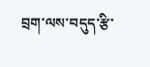བྲག་ལས་བདུད་རྩི་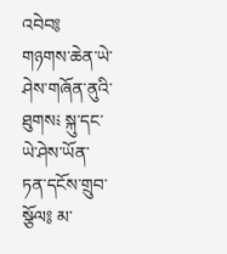འབེབ༔ གཉགས་ཆེན་ཡེ་ཤེས་གཞོན་ནུའི་ཐུགས༴ སྐུ་དང་ཡེ་ཤེས་ཡོན་ཏན་དངོས་གྲུབ་སྩོལ༔ མ་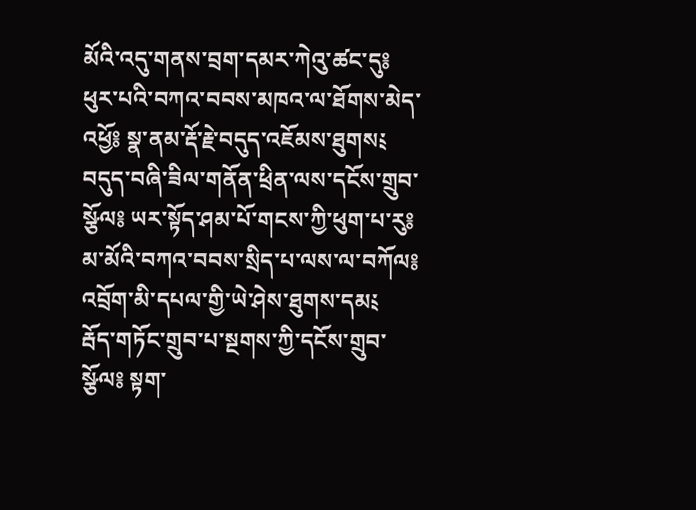མོའི་འདུ་གནས་བྲག་དམར་ཀེའུ་ཚང་དུ༔ ཕུར་པའི་བཀའ་བབས་མཁའ་ལ་ཐོགས་མེད་འཕྱོ༔ སྣ་ནམ་རྡོ་རྗེ་བདུད་འཇོམས་ཐུགས༴ བདུད་བཞི་ཟིལ་གནོན་ཕྲིན་ལས་དངོས་གྲུབ་སྩོལ༔ ཡར་སྟོད་ཤམ་པོ་གངས་ཀྱི་ཕུག་པ་རུ༔ མ་མོའི་བཀའ་བབས་སྲིད་པ་ལས་ལ་བཀོལ༔ འབྲོག་མི་དཔལ་གྱི་ཡེ་ཤེས་ཐུགས་དམ༴ རྦོད་གཏོང་གྲུབ་པ་སྔགས་ཀྱི་དངོས་གྲུབ་སྩོལ༔ སྟག་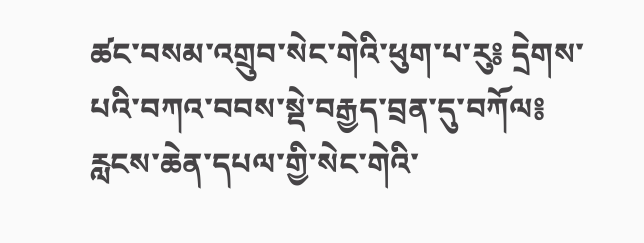ཚང་བསམ་འགྲུབ་སེང་གེའི་ཕུག་པ་རུ༔ དྲེགས་པའི་བཀའ་བབས་སྡེ་བརྒྱད་བྲན་དུ་བཀོལ༔ རླངས་ཆེན་དཔལ་གྱི་སེང་གེའི་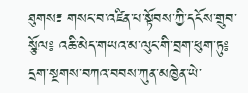ཐུགས༴ གསང་བ་འཛིན་པ་སྟོབས་ཀྱི་དངོས་གྲུབ་སྩོལ༔ འཆི་མེད་གཡའ་མ་ལུང་གི་བྲག་ཕུག་ཏུ༔ དྲག་སྔགས་བཀའ་བབས་ཀུན་མཁྱེན་ཡེ་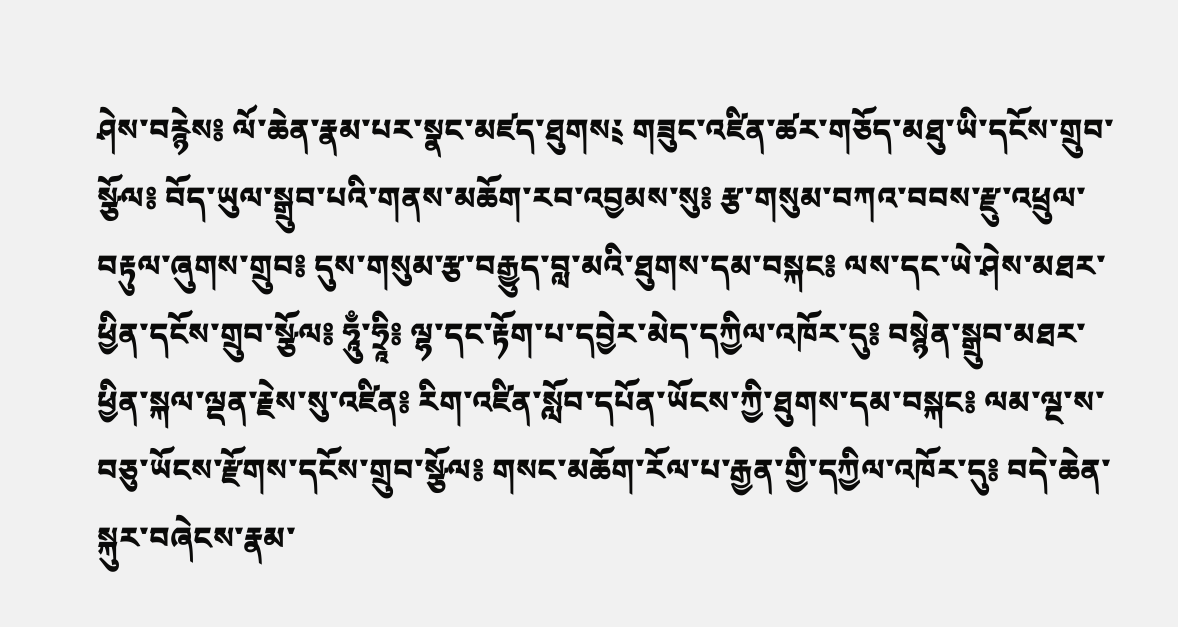ཤེས་བརྙེས༔ ལོ་ཆེན་རྣམ་པར་སྣང་མཛད་ཐུགས༴ གཟུང་འཛིན་ཚར་གཅོད་མཐུ་ཡི་དངོས་གྲུབ་སྩོལ༔ བོད་ཡུལ་སྒྲུབ་པའི་གནས་མཆོག་རབ་འབྱམས་སུ༔ རྩ་གསུམ་བཀའ་བབས་རྫུ་འཕྲུལ་བརྟུལ་ཞུགས་གྲུབ༔ དུས་གསུམ་རྩ་བརྒྱུད་བླ་མའི་ཐུགས་དམ་བསྐང༔ ལས་དང་ཡེ་ཤེས་མཐར་ཕྱིན་དངོས་གྲུབ་སྩོལ༔ ཧཱུྃ་ཧྲཱི༔ ལྷ་དང་རྟོག་པ་དབྱེར་མེད་དཀྱིལ་འཁོར་དུ༔ བསྙེན་སྒྲུབ་མཐར་ཕྱིན་སྐལ་ལྡན་རྗེས་སུ་འཛིན༔ རིག་འཛིན་སློབ་དཔོན་ཡོངས་ཀྱི་ཐུགས་དམ་བསྐང༔ ལམ་ལྔ་ས་བཅུ་ཡོངས་རྫོགས་དངོས་གྲུབ་སྩོལ༔ གསང་མཆོག་རོལ་པ་རྒྱན་གྱི་དཀྱིལ་འཁོར་དུ༔ བདེ་ཆེན་སྐུར་བཞེངས་རྣམ་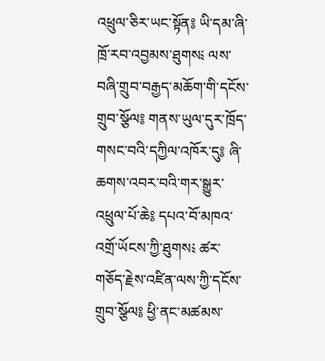འཕྲུལ་ཅིར་ཡང་སྟོན༔ ཡི་དམ་ཞི་ཁྲོ་རབ་འབྱམས་ཐུགས༴ ལས་བཞི་གྲུབ་བརྒྱད་མཆོག་གི་དངོས་གྲུབ་སྩོལ༔ གནས་ཡུལ་དུར་ཁྲོད་གསང་བའི་དཀྱིལ་འཁོར་དུ༔ ཞི་ཆགས་འབར་བའི་གར་སྒྱུར་འཕྲུལ་པོ་ཆེ༔ དཔའ་བོ་མཁའ་འགྲོ་ཡོངས་ཀྱི་ཐུགས༴ ཚར་གཅོད་རྗེས་འཛིན་ལས་ཀྱི་དངོས་གྲུབ་སྩོལ༔ ཕྱི་ནང་མཚམས་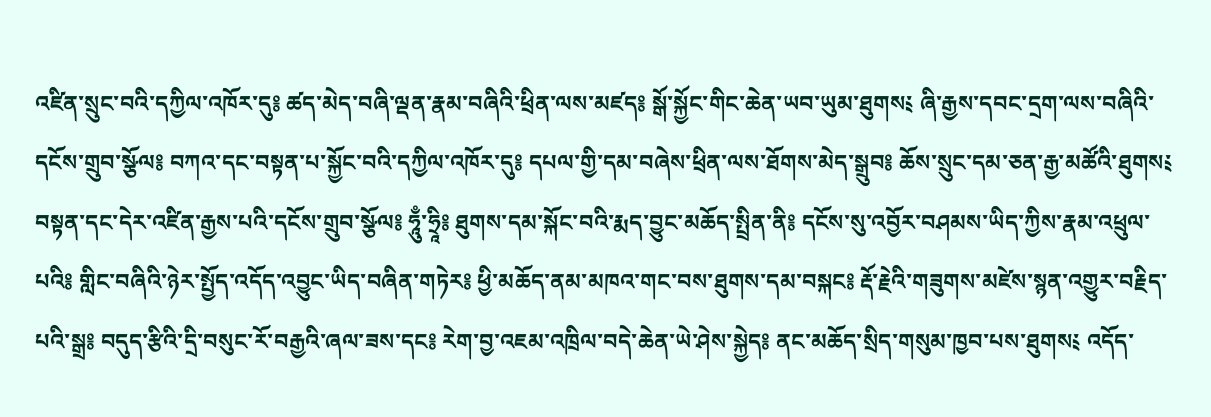འཛིན་སྲུང་བའི་དཀྱིལ་འཁོར་དུ༔ ཚད་མེད་བཞི་ལྡན་རྣམ་བཞིའི་ཕྲིན་ལས་མཛད༔ སྒོ་སྐྱོང་གིང་ཆེན་ཡབ་ཡུམ་ཐུགས༴ ཞི་རྒྱས་དབང་དྲག་ལས་བཞིའི་དངོས་གྲུབ་སྩོལ༔ བཀའ་དང་བསྟན་པ་སྐྱོང་བའི་དཀྱིལ་འཁོར་དུ༔ དཔལ་གྱི་དམ་བཞེས་ཕྲིན་ལས་ཐོགས་མེད་སྒྲུབ༔ ཆོས་སྲུང་དམ་ཅན་རྒྱ་མཚོའི་ཐུགས༴ བསྟན་དང་དེར་འཛིན་རྒྱས་པའི་དངོས་གྲུབ་སྩོལ༔ ཧཱུྃ་ཧྲཱི༔ ཐུགས་དམ་སྐོང་བའི་རྨད་བྱུང་མཆོད་སྤྲིན་ནི༔ དངོས་སུ་འབྱོར་བཤམས་ཡིད་ཀྱིས་རྣམ་འཕྲུལ་པའི༔ གླིང་བཞིའི་ཉེར་སྤྱོད་འདོད་འབྱུང་ཡིད་བཞིན་གཏེར༔ ཕྱི་མཆོད་ནམ་མཁའ་གང་བས་ཐུགས་དམ་བསྐང༔ རྡོ་རྗེའི་གཟུགས་མཛེས་སྙན་འགྱུར་བརྗིད་པའི་སྒྲ༔ བདུད་རྩིའི་དྲི་བསུང་རོ་བརྒྱའི་ཞལ་ཟས་དང༔ རེག་བྱ་འཇམ་འཁྲིལ་བདེ་ཆེན་ཡེ་ཤེས་སྐྱེད༔ ནང་མཆོད་སྲིད་གསུམ་ཁྱབ་པས་ཐུགས༴ འདོད་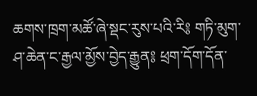ཆགས་ཁྲག་མཚོ་ཞེ་སྡང་རུས་པའི་རི༔ གཏི་མུག་ཤ་ཆེན་ང་རྒྱལ་མྱོས་བྱེད་རྒྱུན༔ ཕྲག་དོག་དོན་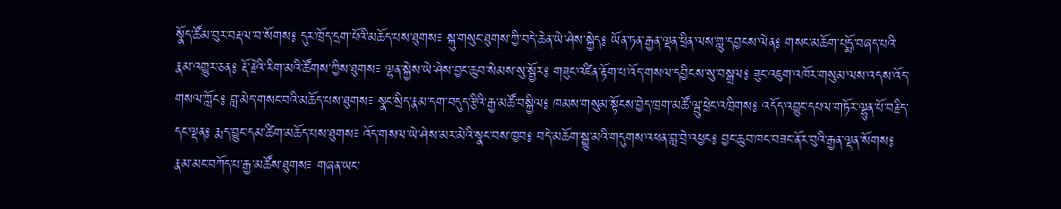སྣོད་ཚོམ་བུར་བརྡལ་བ་སོགས༔ དུར་ཁྲོད་དྲག་པོའི་མཆོད་པས་ཐུགས༴ སྐུ་གསུང་ཐུགས་ཀྱི་བདེ་ཆེན་ཡེ་ཤེས་སྐྱེད༔ ཡོན་ཏན་རྒྱན་ལྡན་ཕྲིན་ལས་གླུ་དབྱངས་ལེན༔ གསང་མཆོག་པདྨོ་བཞད་པའི་རྣམ་འགྱུར་ཅན༔ རྡོ་རྗེའི་རིག་མའི་ཚོགས་ཀྱིས་ཐུགས༴ ལྷན་སྐྱེས་ཡེ་ཤེས་བྱང་ཆུབ་སེམས་སུ་སྦྱོར༔ གཟུང་འཛིན་རྟོག་པ་འོད་གསལ་དབྱིངས་སུ་བསྒྲལ༔ ཟུང་འཇུག་འཁོར་གསུམ་ལས་འདས་འོད་གསལ་ཀློང༔ བླ་མེད་གསང་བའི་མཆོད་པས་ཐུགས༴ སྣང་སྲིད་རྣམ་དག་བདུད་རྩིའི་རྒྱ་མཚོ་བསྐྱིལ༔ ཁམས་གསུམ་སྟོངས་བྱེད་ཁྲག་མཚོ་ལྦུ་ཕྲེང་འཁྲིགས༔ འདོད་འབྱུང་དཔལ་གཏོར་ལྷུན་པོ་བརྗིད་དང་ལྡན༔ རྨད་བྱུང་དམ་ཚིག་མཆོད་པས་ཐུགས༴ འོད་གསལ་ཡེ་ཤེས་མར་མེའི་སྣང་བས་ཁྱབ༔ བདེ་མཆོག་སྒྱུ་མའི་གདུགས་འཕན་བླ་བྲེ་འཕྱང༔ བྱང་ཆུབ་ཁང་བཟང་ནོར་བུའི་རྒྱན་ལྡན་སོགས༔ རྣམ་མང་བཀོད་པ་རྒྱ་མཚོས་ཐུགས༴ གཞན་ཡང་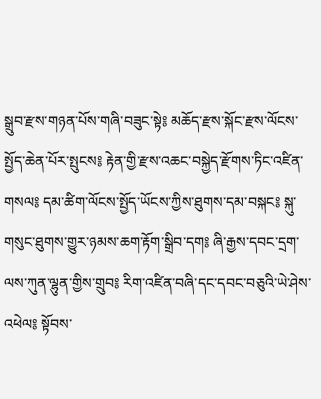སྒྲུབ་རྫས་གཉན་པོས་གཞི་བཟུང་སྟེ༔ མཆོད་རྫས་སྐོང་རྫས་ལོངས་སྤྱོད་ཆེན་པོར་སྤུངས༔ རྟེན་གྱི་རྫས་འཆང་བསྐྱེད་རྫོགས་ཏིང་འཛིན་གསལ༔ དམ་ཚིག་ལོངས་སྤྱོད་ཡོངས་ཀྱིས་ཐུགས་དམ་བསྐང༔ སྐུ་གསུང་ཐུགས་གྱུར་ཉམས་ཆག་རྟོག་སྒྲིབ་དག༔ ཞི་རྒྱས་དབང་དྲག་ལས་ཀུན་ལྷུན་གྱིས་གྲུབ༔ རིག་འཛིན་བཞི་དང་དབང་བཅུའི་ཡེ་ཤེས་འཕེལ༔ སྟོབས་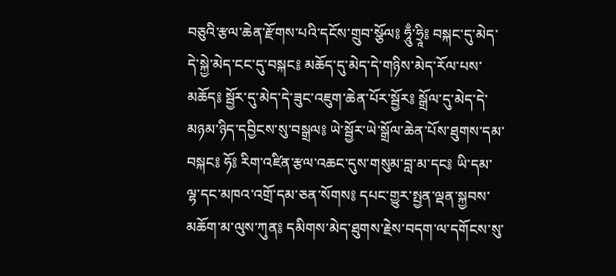བཅུའི་རྩལ་ཆེན་རྫོགས་པའི་དངོས་གྲུབ་སྩོལ༔ ཧཱུྃ་ཧྲཱི༔ བསྐང་དུ་མེད་དེ་སྐྱེ་མེད་ངང་དུ་བསྐང༔ མཆོད་དུ་མེད་དེ་གཉིས་མེད་རོལ་པས་མཆོད༔ སྦྱོར་དུ་མེད་དེ་ཟུང་འཇུག་ཆེན་པོར་སྦྱོར༔ སྒྲོལ་དུ་མེད་དེ་མཉམ་ཉིད་དབྱིངས་སུ་བསྒྲལ༔ ཡེ་སྦྱོར་ཡེ་སྒྲོལ་ཆེན་པོས་ཐུགས་དམ་བསྐང༔ ཧོ༔ རིག་འཛིན་རྩལ་འཆང་དུས་གསུམ་བླ་མ་དང༔ ཡི་དམ་ལྷ་དང་མཁའ་འགྲོ་དམ་ཅན་སོགས༔ དཔང་གྱུར་སྤྱན་ལྡན་སྐྱབས་མཆོག་མ་ལུས་ཀུན༔ དམིགས་མེད་ཐུགས་རྗེས་བདག་ལ་དགོངས་སུ་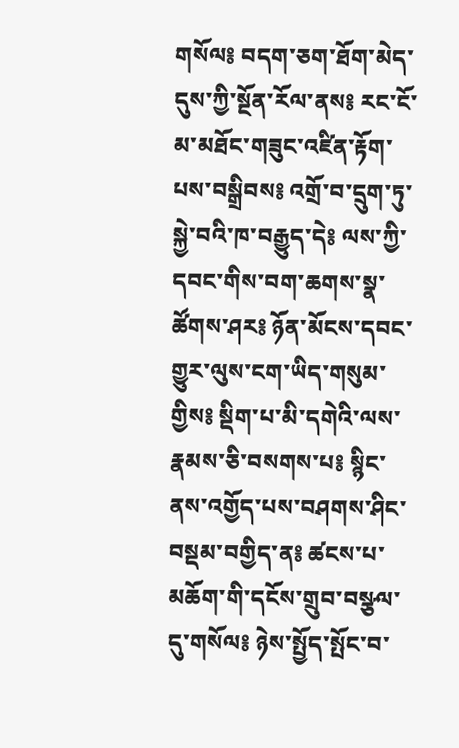གསོལ༔ བདག་ཅག་ཐོག་མེད་དུས་ཀྱི་སྔོན་རོལ་ནས༔ རང་ངོ་མ་མཐོང་གཟུང་འཛིན་རྟོག་པས་བསྒྲིབས༔ འགྲོ་བ་དྲུག་ཏུ་སྐྱེ་བའི་ཁ་བརྒྱུད་དེ༔ ལས་ཀྱི་དབང་གིས་བག་ཆགས་སྣ་ཚོགས་ཤར༔ ཉོན་མོངས་དབང་གྱུར་ལུས་ངག་ཡིད་གསུམ་གྱིས༔ སྡིག་པ་མི་དགེའི་ལས་རྣམས་ཅི་བསགས་པ༔ སྙིང་ནས་འགྱོད་པས་བཤགས་ཤིང་བསྡམ་བགྱིད་ན༔ ཚངས་པ་མཆོག་གི་དངོས་གྲུབ་བསྩལ་དུ་གསོལ༔ ཉེས་སྤྱོད་སྤོང་བ་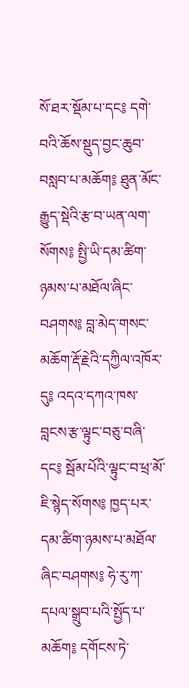སོ་ཐར་སྡོམ་པ་དང༔ དགེ་བའི་ཆོས་སྡུད་བྱང་ཆུབ་བསླབ་པ་མཆོག༔ ཐུན་མོང་རྒྱུད་སྡེའི་རྩ་བ་ཡན་ལག་སོགས༔ སྤྱི་ཡི་དམ་ཚིག་ཉམས་པ་མཐོལ་ཞིང་བཤགས༔ བླ་མེད་གསང་མཆོག་རྡོ་རྗེའི་དཀྱིལ་འཁོར་དུ༔ འདའ་དཀའ་ཁས་བླངས་རྩ་ལྟུང་བཅུ་བཞི་དང༔ སྦོམ་པོའི་ལྟུང་བ་ཕྲ་མོ་ཇི་སྙེད་སོགས༔ ཁྱད་པར་དམ་ཚིག་ཉམས་པ་མཐོལ་ཞིང་བཤགས༔ ཧེ་རུ་ཀ་དཔལ་སྒྲུབ་པའི་སྤྱོད་པ་མཆོག༔ དགོངས་ཏེ་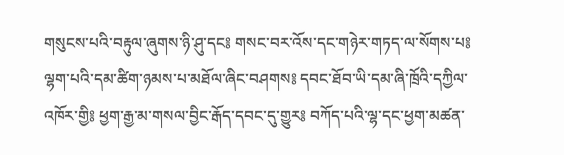གསུངས་པའི་བརྟུལ་ཞུགས་ཉི་ཤུ་དང༔ གསང་བར་འོས་དང་གཉེར་གཏད་ལ་སོགས་པ༔ ལྷག་པའི་དམ་ཚིག་ཉམས་པ་མཐོལ་ཞིང་བཤགས༔ དབང་ཐོབ་ཡི་དམ་ཞི་ཁྲོའི་དཀྱིལ་འཁོར་གྱི༔ ཕྱག་རྒྱ་མ་གསལ་བྱིང་རྒོད་དབང་དུ་གྱུར༔ བཀོད་པའི་ལྷ་དང་ཕྱག་མཚན་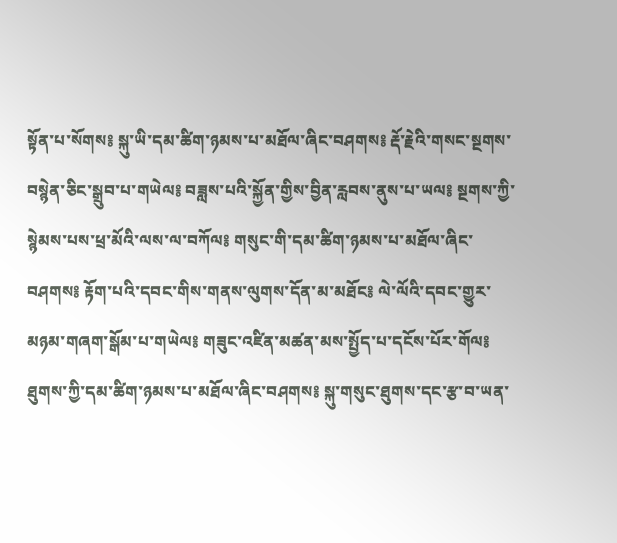སྟོན་པ་སོགས༔ སྐུ་ཡི་དམ་ཚིག་ཉམས་པ་མཐོལ་ཞིང་བཤགས༔ རྡོ་རྗེའི་གསང་སྔགས་བསྙེན་ཅིང་སྒྲུབ་པ་གཡེལ༔ བཟླས་པའི་སྐྱོན་གྱིས་བྱིན་རླབས་ནུས་པ་ཡལ༔ སྔགས་ཀྱི་སྙེམས་པས་ཕྲ་མོའི་ལས་ལ་བཀོལ༔ གསུང་གི་དམ་ཚིག་ཉམས་པ་མཐོལ་ཞིང་བཤགས༔ རྟོག་པའི་དབང་གིས་གནས་ལུགས་དོན་མ་མཐོང༔ ལེ་ལོའི་དབང་གྱུར་མཉམ་གཞག་སྒོམ་པ་གཡེལ༔ གཟུང་འཛིན་མཚན་མས་སྤྱོད་པ་དངོས་པོར་གོལ༔ ཐུགས་ཀྱི་དམ་ཚིག་ཉམས་པ་མཐོལ་ཞིང་བཤགས༔ སྐུ་གསུང་ཐུགས་དང་རྩ་བ་ཡན་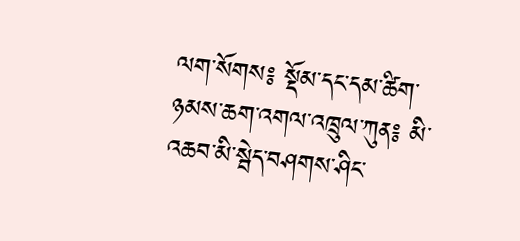ལག་སོགས༔ སྡོམ་དང་དམ་ཚིག་ཉམས་ཆག་འགལ་འཁྲུལ་ཀུན༔ མི་འཆབ་མི་སྦེད་བཤགས་ཤིང་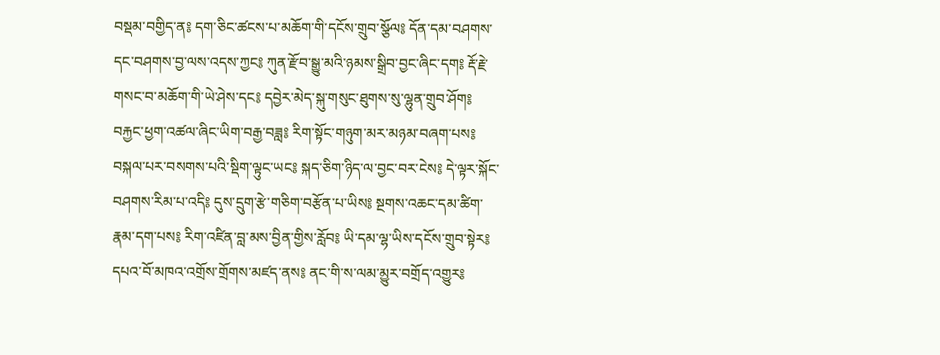བསྡམ་བགྱིད་ན༔ དག་ཅིང་ཚངས་པ་མཆོག་གི་དངོས་གྲུབ་སྩོལ༔ དོན་དམ་བཤགས་དང་བཤགས་བྱ་ལས་འདས་ཀྱང༔ ཀུན་རྫོབ་སྒྱུ་མའི་ཉམས་སྒྲིབ་བྱང་ཞིང་དག༔ རྡོ་རྗེ་གསང་བ་མཆོག་གི་ཡེ་ཤེས་དང༔ དབྱེར་མེད་སྐུ་གསུང་ཐུགས་སུ་ལྷུན་གྲུབ་ཤོག༔ བརྐྱང་ཕྱག་འཚལ་ཞིང་ཡིག་བརྒྱ་བཟླ༔ རིག་སྟོང་གཉུག་མར་མཉམ་བཞག་པས༔ བསྐལ་པར་བསགས་པའི་སྡིག་ལྟུང་ཡང༔ སྐད་ཅིག་ཉིད་ལ་བྱང་བར་ངེས༔ དེ་ལྟར་སྐོང་བཤགས་རིམ་པ་འདི༔ དུས་དྲུག་རྩེ་གཅིག་བརྩོན་པ་ཡིས༔ སྔགས་འཆང་དམ་ཚིག་རྣམ་དག་པས༔ རིག་འཛིན་བླ་མས་བྱིན་གྱིས་རློབ༔ ཡི་དམ་ལྷ་ཡིས་དངོས་གྲུབ་སྟེར༔ དཔའ་བོ་མཁའ་འགྲོས་གྲོགས་མཛད་ནས༔ ནང་གི་ས་ལམ་མྱུར་བགྲོད་འགྱུར༔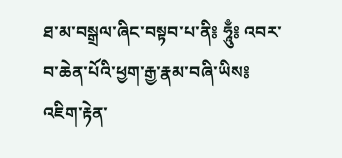ཐ་མ་བསྒྲལ་ཞིང་བསྟབ་པ་ནི༔ ཧཱུྃ༔ འབར་བ་ཆེན་པོའི་ཕྱག་རྒྱ་རྣམ་བཞི་ཡིས༔ འཇིག་རྟེན་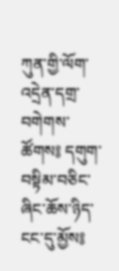ཀུན་གྱི་ལོག་འདྲེན་དགྲ་བགེགས་ཚོགས༔ དགུག་བསྟིམ་བཅིང་ཞིང་ཆོས་ཉིད་ངང་དུ་མྱོས༔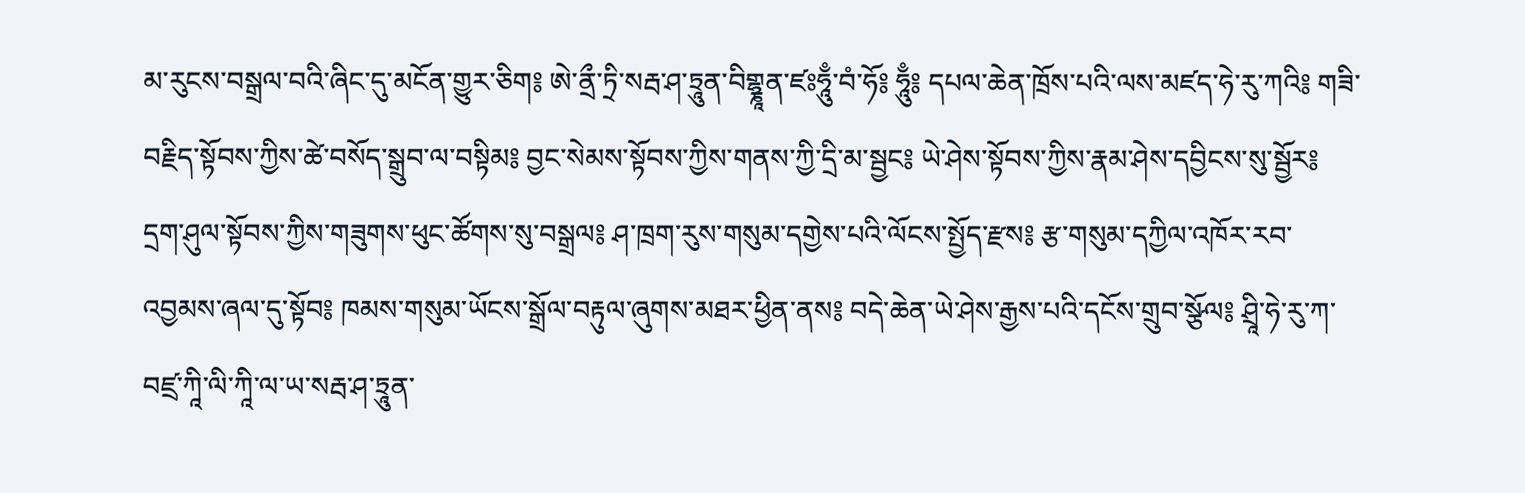མ་རུངས་བསྒྲལ་བའི་ཞིང་དུ་མངོན་གྱུར་ཅིག༔ ཨེ་ནྲྀ་ཏྲི་སརྦ་ཤ་ཏྲཱུན་བིགྷྣཱན་ཛཿཧཱུྃ་བཾ་ཧོ༔ ཧཱུྃ༔ དཔལ་ཆེན་ཁྲོས་པའི་ལས་མཛད་ཧེ་རུ་ཀའི༔ གཟི་བརྗིད་སྟོབས་ཀྱིས་ཚེ་བསོད་སྒྲུབ་ལ་བསྟིམ༔ བྱང་སེམས་སྟོབས་ཀྱིས་གནས་ཀྱི་དྲི་མ་སྦྱང༔ ཡེ་ཤེས་སྟོབས་ཀྱིས་རྣམ་ཤེས་དབྱིངས་སུ་སྦྱོར༔ དྲག་ཤུལ་སྟོབས་ཀྱིས་གཟུགས་ཕུང་ཚོགས་སུ་བསྒྲལ༔ ཤ་ཁྲག་རུས་གསུམ་དགྱེས་པའི་ལོངས་སྤྱོད་རྫས༔ རྩ་གསུམ་དཀྱིལ་འཁོར་རབ་འབྱམས་ཞལ་དུ་སྟོབ༔ ཁམས་གསུམ་ཡོངས་སྒྲོལ་བརྟུལ་ཞུགས་མཐར་ཕྱིན་ནས༔ བདེ་ཆེན་ཡེ་ཤེས་རྒྱས་པའི་དངོས་གྲུབ་སྩོལ༔ ཤྲཱི་ཧེ་རུ་ཀ་བཛྲ་ཀཱི་ལི་ཀཱི་ལ་ཡ་སརྦ་ཤ་ཏྲཱུན་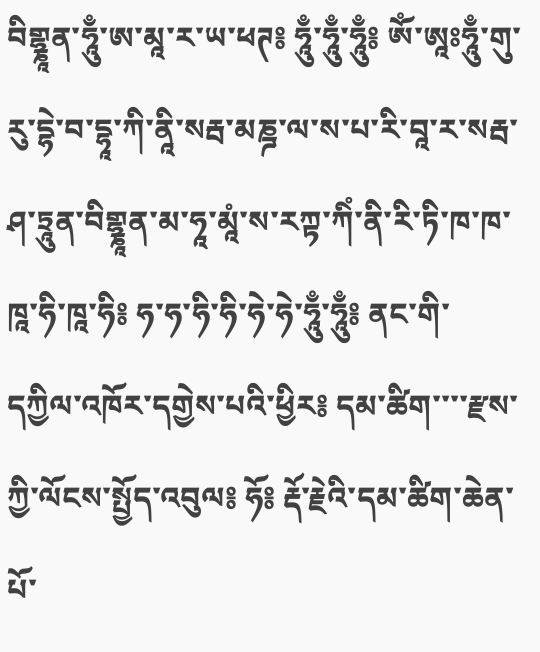བིགྷྣཱན་ཧཱུྃ་ཨ་མཱ་ར་ཡ་ཕཊ༔ ཧཱུྃ་ཧཱུྃ་ཧཱུྃ༔ ཨོཾ་ཨཱཿཧཱུྃ་གུ་རུ་དྷེ་བ་དྷཱ་ཀི་ནཱི་སརྦ་མཎྜ་ལ་ས་པ་རི་བཱ་ར་སརྦ་ཤ་ཏྲཱུན་བིགྷྣཱན་མ་ཧཱ་མཱཾ་ས་རཀྟ་ཀིཾ་ནི་རི་ཏི་ཁ་ཁ་ཁཱ་ཧི་ཁཱ་ཧི༔ ཧ་ཧ་ཧི་ཧི་ཧེ་ཧེ་ཧཱུྃ་ཧཱུྃ༔ ནང་གི་དཀྱིལ་འཁོར་དགྱེས་པའི་ཕྱིར༔ དམ་ཚིག་་་་རྫས་ཀྱི་ལོངས་སྤྱོད་འབུལ༔ ཧོ༔ རྡོ་རྗེའི་དམ་ཚིག་ཆེན་པོ་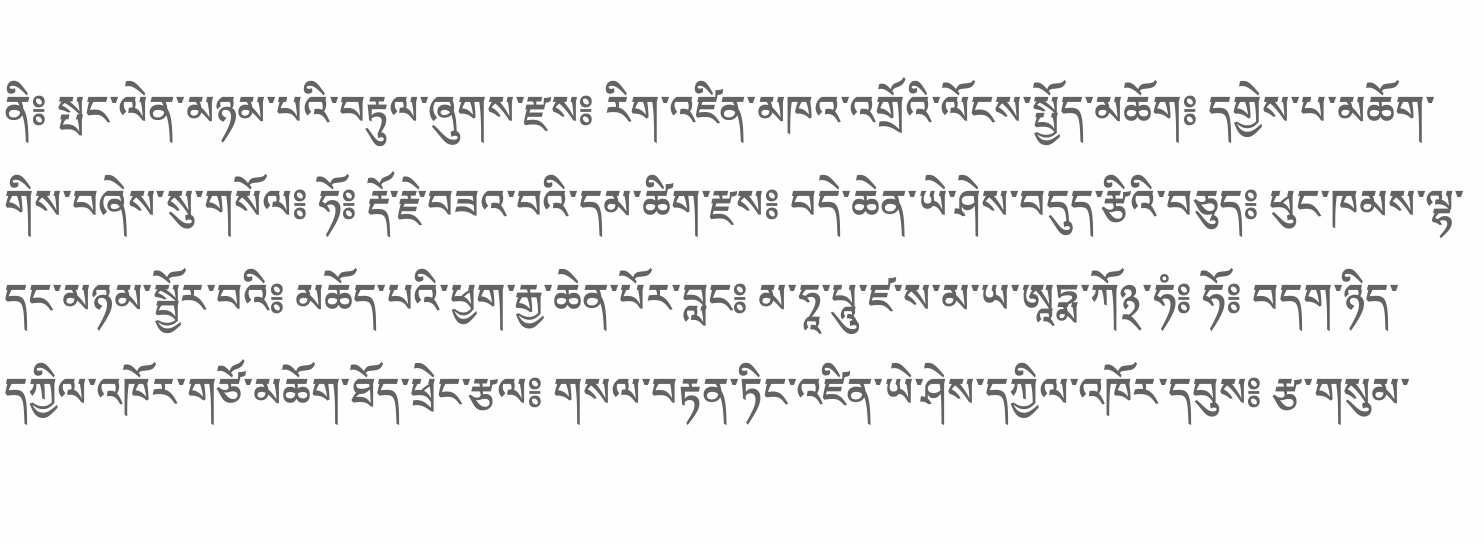ནི༔ སྤང་ལེན་མཉམ་པའི་བརྟུལ་ཞུགས་རྫས༔ རིག་འཛིན་མཁའ་འགྲོའི་ལོངས་སྤྱོད་མཆོག༔ དགྱེས་པ་མཆོག་གིས་བཞེས་སུ་གསོལ༔ ཧོ༔ རྡོ་རྗེ་བཟའ་བའི་དམ་ཚིག་རྫས༔ བདེ་ཆེན་ཡེ་ཤེས་བདུད་རྩིའི་བཅུད༔ ཕུང་ཁམས་ལྷ་དང་མཉམ་སྦྱོར་བའི༔ མཆོད་པའི་ཕྱག་རྒྱ་ཆེན་པོར་བླང༔ མ་ཧཱ་པཱུ་ཛ་ས་མ་ཡ་ཨཱཏྨ་ཀོ྅་ཧཾ༔ ཧོ༔ བདག་ཉིད་དཀྱིལ་འཁོར་གཙོ་མཆོག་ཐོད་ཕྲེང་རྩལ༔ གསལ་བརྟན་ཏིང་འཛིན་ཡེ་ཤེས་དཀྱིལ་འཁོར་དབུས༔ རྩ་གསུམ་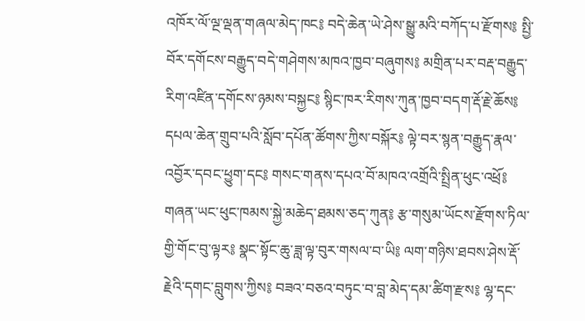འཁོར་ལོ་ལྔ་ལྡན་གཞལ་མེད་ཁང༔ བདེ་ཆེན་ཡེ་ཤེས་སྒྱུ་མའི་བཀོད་པ་རྫོགས༔ སྤྱི་བོར་དགོངས་བརྒྱུད་བདེ་གཤེགས་མཁའ་ཁྱབ་བཞུགས༔ མགྲིན་པར་བརྡ་བརྒྱུད་རིག་འཛིན་དགོངས་ཉམས་བསྐྱང༔ སྙིང་ཁར་རིགས་ཀུན་ཁྱབ་བདག་རྡོ་རྗེ་ཆོས༔ དཔལ་ཆེན་གྲུབ་པའི་སློབ་དཔོན་ཚོགས་ཀྱིས་བསྐོར༔ ལྟེ་བར་སྙན་བརྒྱུད་རྣལ་འབྱོར་དབང་ཕྱུག་དང༔ གསང་གནས་དཔའ་བོ་མཁའ་འགྲོའི་སྤྲིན་ཕུང་འཕྲོ༔ གཞན་ཡང་ཕུང་ཁམས་སྐྱེ་མཆེད་ཐམས་ཅད་ཀུན༔ རྩ་གསུམ་ཡོངས་རྫོགས་ཏིལ་གྱི་གོང་བུ་ལྟར༔ སྣང་སྟོང་ཆུ་ཟླ་ལྟ་བུར་གསལ་བ་ཡི༔ ལག་གཉིས་ཐབས་ཤེས་རྡོ་རྗེའི་དགང་བླུགས་ཀྱིས༔ བཟའ་བཅའ་བཏུང་བ་བླ་མེད་དམ་ཚིག་རྫས༔ ལྷ་དང་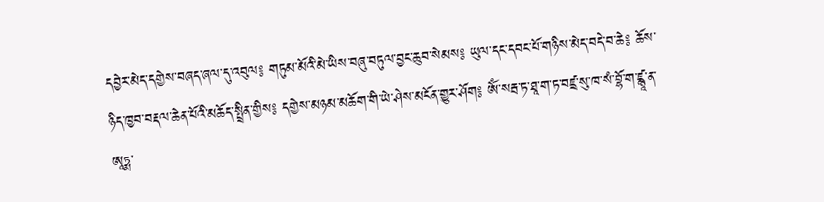དབྱེར་མེད་དགྱེས་བཞད་ཞལ་དུ་འབུལ༔ གཏུམ་མོའི་མེ་ཡིས་བཞུ་བཏུལ་བྱང་ཆུབ་སེམས༔ ཡུལ་དང་དབང་པོ་གཉིས་མེད་བདེ་བ་ཆེ༔ ཆོས་ཉིད་ཁྱབ་བརྡལ་ཆེན་པོའི་མཆོད་སྤྲིན་གྱིས༔ དགྱེས་མཉམ་མཆོག་གི་ཡེ་ཤེས་མངོན་གྱུར་ཤོག༔ ཨོཾ་སརྦ་ཏ་ཐཱ་ག་ཏ་བཛྲ་སུ་ཁ་སཾ་བྷོ་ག་ཛྙཱ་ན་ཨཱཏྨ་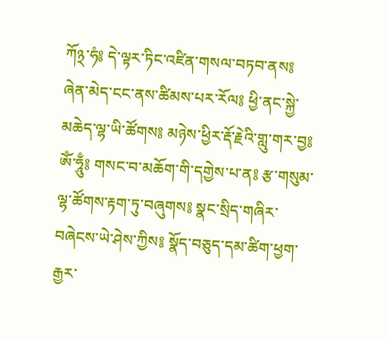ཀོ྅་ཧཾ༔ དེ་ལྟར་ཏིང་འཛིན་གསལ་བཏབ་ནས༔ ཞེན་མེད་ངང་ནས་ཚིམས་པར་རོལ༔ ཕྱི་ནང་སྐྱེ་མཆེད་ལྷ་ཡི་ཚོགས༔ མཉེས་ཕྱིར་རྡོ་རྗེའི་གླུ་གར་བྱ༔ ཨོཾ་ཧཱུྃ༔ གསང་བ་མཆོག་གི་དགྱེས་པ་ན༔ རྩ་གསུམ་ལྷ་ཚོགས་རྟག་ཏུ་བཞུགས༔ སྣང་སྲིད་གཞིར་བཞེངས་ཡེ་ཤེས་ཀྱིས༔ སྣོད་བཅུད་དམ་ཚིག་ཕྱག་རྒྱར་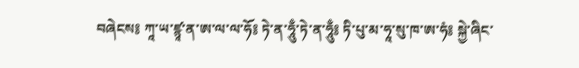བཞེངས༔ ཀཱ་ཡ་ཛྙཱ་ན་ཨ་ལ་ལ་ཧོ༔ ཏེ་ན་ཧཱུྃ་ཏེ་ན་ཧཱུྃ༔ ཏི་པུ་མ་ཧཱ་སུ་ཁ་ཨ་ཧཾ༔ སྐྱེ་ཞིང་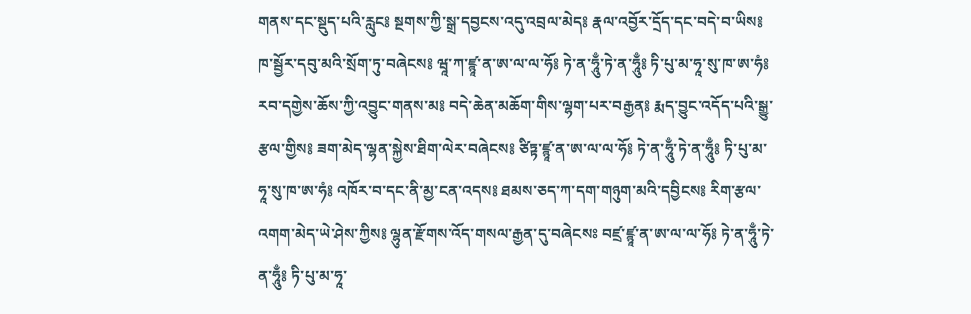གནས་དང་སྡུད་པའི་རླུང༔ སྔགས་ཀྱི་སྒྲ་དབྱངས་འདུ་འབྲལ་མེད༔ རྣལ་འབྱོར་དྲོད་དང་བདེ་བ་ཡིས༔ ཁ་སྦྱོར་དབུ་མའི་སྲོག་ཏུ་བཞེངས༔ ཝཱ་ཀ་ཛྙཱ་ན་ཨ་ལ་ལ་ཧོ༔ ཏེ་ན་ཧཱུྃ་ཏེ་ན་ཧཱུྃ༔ ཏི་པུ་མ་ཧཱ་སུ་ཁ་ཨ་ཧཾ༔ རབ་དགྱེས་ཆོས་ཀྱི་འབྱུང་གནས་མ༔ བདེ་ཆེན་མཆོག་གིས་ལྷག་པར་བརྒྱན༔ རྨད་བྱུང་འདོད་པའི་སྒྱུ་རྩལ་གྱིས༔ ཟག་མེད་ལྷན་སྐྱེས་ཐིག་ལེར་བཞེངས༔ ཙིཏྟ་ཛྙཱ་ན་ཨ་ལ་ལ་ཧོ༔ ཏེ་ན་ཧཱུྃ་ཏེ་ན་ཧཱུྃ༔ ཏི་པུ་མ་ཧཱ་སུ་ཁ་ཨ་ཧཾ༔ འཁོར་བ་དང་ནི་མྱ་ངན་འདས༔ ཐམས་ཅད་ཀ་དག་གཉུག་མའི་དབྱིངས༔ རིག་རྩལ་འགག་མེད་ཡེ་ཤེས་ཀྱིས༔ ལྷུན་རྫོགས་འོད་གསལ་རྒྱན་དུ་བཞེངསཿ བཛྲ་ཛྙཱ་ན་ཨ་ལ་ལ་ཧོ༔ ཏེ་ན་ཧཱུྃ་ཏེ་ན་ཧཱུྃ༔ ཏི་པུ་མ་ཧཱ་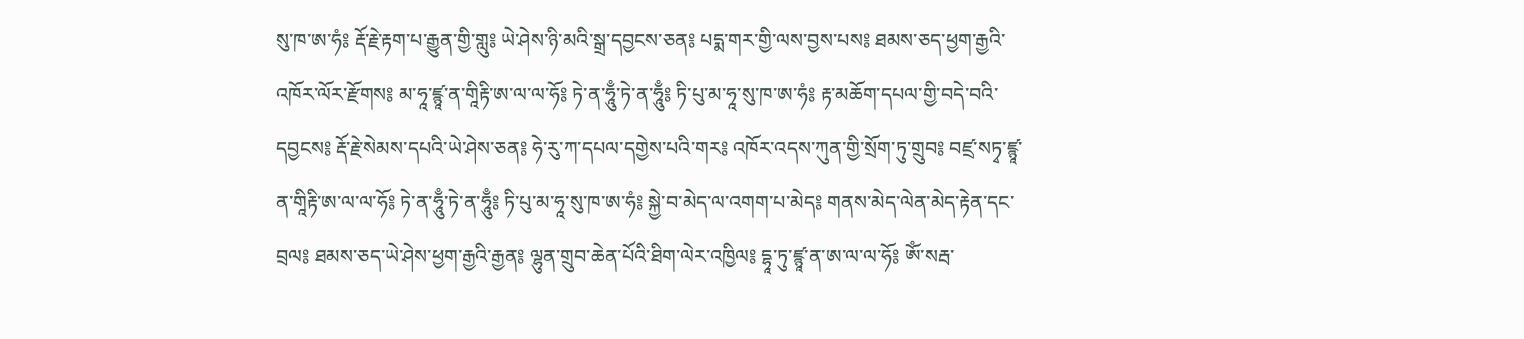སུ་ཁ་ཨ་ཧཾ༔ རྡོ་རྗེ་རྟག་པ་རྒྱུན་གྱི་གླུ༔ ཡེ་ཤེས་ཉི་མའི་སྒྲ་དབྱངས་ཅན༔ པདྨ་གར་གྱི་ལས་བྱས་པས༔ ཐམས་ཅད་ཕྱག་རྒྱའི་འཁོར་ལོར་རྫོགས༔ མ་ཧཱ་ཛྙཱ་ན་གཱིརྟི་ཨ་ལ་ལ་ཧོ༔ ཏེ་ན་ཧཱུྃ་ཏེ་ན་ཧཱུྃ༔ ཏི་པུ་མ་ཧཱ་སུ་ཁ་ཨ་ཧཾ༔ རྟ་མཆོག་དཔལ་གྱི་བདེ་བའི་དབྱངས༔ རྡོ་རྗེ་སེམས་དཔའི་ཡེ་ཤེས་ཅན༔ ཧེ་རུ་ཀ་དཔལ་དགྱེས་པའི་གར༔ འཁོར་འདས་ཀུན་གྱི་སྲོག་ཏུ་གྲུབ༔ བཛྲ་སཏྭ་ཛྙཱ་ན་གཱིརྟི་ཨ་ལ་ལ་ཧོ༔ ཏེ་ན་ཧཱུྃ་ཏེ་ན་ཧཱུྃ༔ ཏི་པུ་མ་ཧཱ་སུ་ཁ་ཨ་ཧཾ༔ སྐྱེ་བ་མེད་ལ་འགག་པ་མེད༔ གནས་མེད་ལེན་མེད་རྟེན་དང་བྲལ༔ ཐམས་ཅད་ཡེ་ཤེས་ཕྱག་རྒྱའི་རྒྱན༔ ལྷུན་གྲུབ་ཆེན་པོའི་ཐིག་ལེར་འཁྱིལ༔ དྷཱ་ཏུ་ཛྙཱ་ན་ཨ་ལ་ལ་ཧོ༔ ཨོཾ་སརྦ་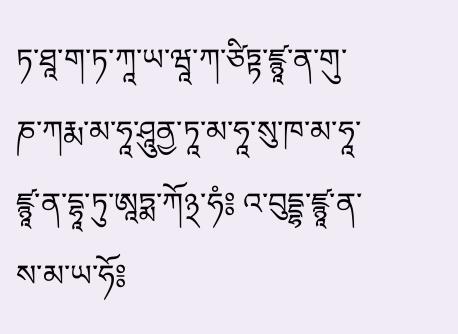ཏ་ཐཱ་ག་ཏ་ཀཱ་ཡ་ཝཱ་ཀ་ཙིཏྟ་ཛྙཱ་ན་གུ་ཎ་ཀརྨ་མ་ཧཱ་ཤཱུནྱ་ཏཱ་མ་ཧཱ་སུ་ཁ་མ་ཧཱ་ཛྙཱ་ན་དྷཱ་ཏུ་ཨཱཏྨ་ཀོ྅་ཧཾ༔ འ་བུདྡྷ་ཛྙཱ་ན་ས་མ་ཡ་ཧོ༔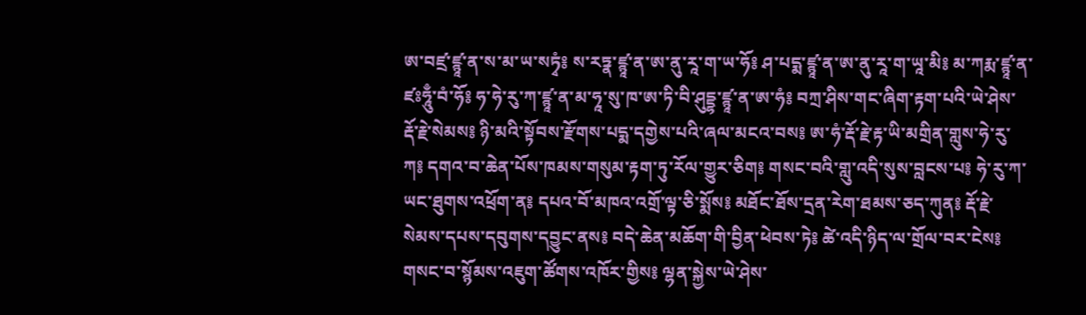ཨ་བཛྲ་ཛྙཱ་ན་ས་མ་ཡ་སཏྭཾ༔ ས་རཏྣ་ཛྙཱ་ན་ཨ་ནུ་རཱ་ག་ཡ་ཧོ༔ ཤ་པདྨ་ཛྙཱ་ན་ཨ་ནུ་རཱ་ག་ཡཱ་མི༔ མ་ཀརྨ་ཛྙཱ་ན་ཛཿཧཱུྃ་བཾ་ཧོ༔ ཧ་ཧེ་རུ་ཀ་ཛྙཱ་ན་མ་ཧཱ་སུ་ཁ་ཨ་ཏི་བི་ཤུདྡྷ་ཛྙཱ་ན་ཨ་ཧཾ༔ བཀྲ་ཤིས་གང་ཞིག་རྟག་པའི་ཡེ་ཤེས་རྡོ་རྗེ་སེམས༔ ཉི་མའི་སྟོབས་རྫོགས་པདྨ་དགྱེས་པའི་ཞལ་མངའ་བས༔ ཨ་ཧཾ་རྡོ་རྗེ་རྟ་ཡི་མགྲིན་གླུས་ཧེ་རུ་ཀ༔ དགའ་བ་ཆེན་པོས་ཁམས་གསུམ་རྟག་ཏུ་རོལ་གྱུར་ཅིག༔ གསང་བའི་གླུ་འདི་སུས་བླངས་པ༔ ཧེ་རུ་ཀ་ཡང་ཐུགས་འཕྲོག་ན༔ དཔའ་བོ་མཁའ་འགྲོ་ལྟ་ཅི་སྨོས༔ མཐོང་ཐོས་དྲན་རེག་ཐམས་ཅད་ཀུན༔ རྡོ་རྗེ་སེམས་དཔས་དབུགས་དབྱུང་ནས༔ བདེ་ཆེན་མཆོག་གི་བྱིན་ཕེབས་ཏེ༔ ཚེ་འདི་ཉིད་ལ་གྲོལ་བར་ངེས༔ གསང་བ་སྙོམས་འཇུག་ཚོགས་འཁོར་གྱིས༔ ལྷན་སྐྱེས་ཡེ་ཤེས་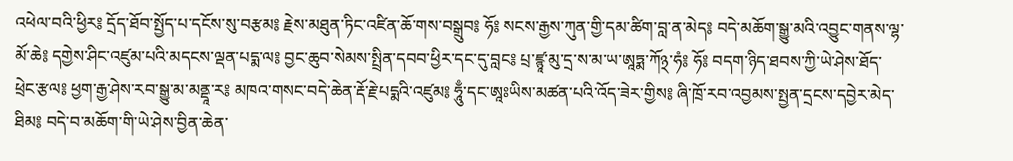འཕེལ་བའི་ཕྱིར༔ དྲོད་ཐོབ་སྤྱོད་པ་དངོས་སུ་བརྩམ༔ རྗེས་མཐུན་ཏིང་འཛིན་ཆོ་གས་བསྒྲུབ༔ ཧོ༔ སངས་རྒྱས་ཀུན་གྱི་དམ་ཚིག་བླ་ན་མེད༔ བདེ་མཆོག་སྒྱུ་མའི་འབྱུང་གནས་ལྷ་མོ་ཆེ༔ དགྱེས་ཤིང་འཛུམ་པའི་མདངས་ལྡན་པདྨ་ལ༔ བྱང་ཆུབ་སེམས་སྤྲིན་དབབ་ཕྱིར་དང་དུ་བླང༔ པྲ་ཛྙཱ་མུ་དྲ་ས་མ་ཡ་ཨཱཏྨ་ཀོ྅་ཧཾ༔ ཧོ༔ བདག་ཉིད་ཐབས་ཀྱི་ཡེ་ཤེས་ཐོད་ཕྲེང་རྩལ༔ ཕྱག་རྒྱ་ཤེས་རབ་སྒྱུ་མ་མནྡཱ་ར༔ མཁའ་གསང་བདེ་ཆེན་རྡོ་རྗེ་པདྨའི་འཛུམ༔ ཧཱུྃ་དང་ཨཱཿཡིས་མཚན་པའི་འོད་ཟེར་གྱིས༔ ཞི་ཁྲོ་རབ་འབྱམས་སྤྱན་དྲངས་དབྱེར་མེད་ཐིམ༔ བདེ་བ་མཆོག་གི་ཡེ་ཤེས་བྱིན་ཆེན་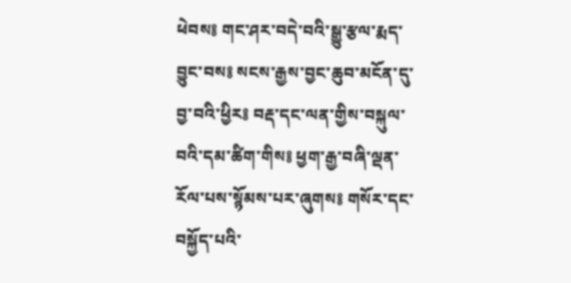ཕེབས༔ གང་ཤར་བདེ་བའི་སྒྱུ་རྩལ་རྨད་བྱུང་བས༔ སངས་རྒྱས་བྱང་ཆུབ་མངོན་དུ་བྱ་བའི་ཕྱིར༔ བརྡ་དང་ལན་གྱིས་བསྐུལ་བའི་དམ་ཚིག་གིས༔ ཕྱག་རྒྱ་བཞི་ལྡན་རོལ་པས་སྙོམས་པར་ཞུགས༔ གསོར་དང་བསྐྱོད་པའི་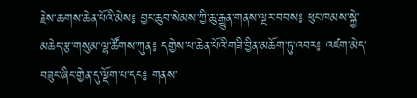རྗེས་ཆགས་ཆེན་པོའི་མེས༔ བྱང་ཆུབ་སེམས་ཀྱི་ཆུ་རྒྱུན་གནས་ལྔར་བབས༔ ཕུང་ཁམས་སྐྱེ་མཆེད་རྩ་གསུམ་ལྷ་ཚོགས་ཀུན༔ དགྱེས་པ་ཆེན་པོའི་གཟི་བྱིན་མཆོག་ཏུ་འབར༔ འཛག་མེད་བཟུང་ཞིང་གྱེན་དུ་ལྡོག་པ་དང༔ གནས་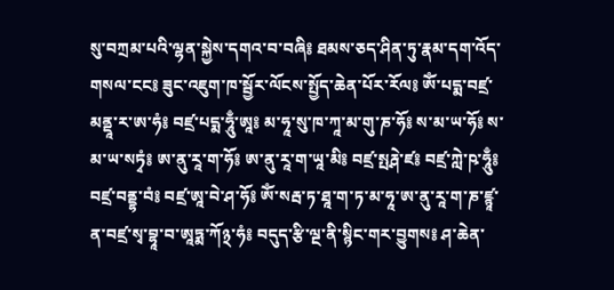སུ་བཀྲམ་པའི་ལྷན་སྐྱེས་དགའ་བ་བཞི༔ ཐམས་ཅད་ཤིན་ཏུ་རྣམ་དག་འོད་གསལ་ངང༔ ཟུང་འཇུག་ཁ་སྦྱོར་ལོངས་སྤྱོད་ཆེན་པོར་རོལ༔ ཨོཾ་པདྨ་བཛྲ་མནྡཱ་ར་ཨ་ཧཾ༔ བཛྲ་པདྨ་ཧཱུྃ་ཨཱ༔ མ་ཧཱ་སུ་ཁ་ཀཱ་མ་གུ་ཎ་ཧོ༔ ས་མ་ཡ་ཧོ༔ ས་མ་ཡ་སཏྭཾ༔ ཨ་ནུ་རཱ་ག་ཧོ༔ ཨ་ནུ་རཱ་ག་ཡཱ་མི༔ བཛྲ་སྤརྴེ་ཛ༔ བཛྲ་ཀླེ་ཥ་ཧཱུྃ༔ བཛྲ་བནྡྷ་བཾ༔ བཛྲ་ཨཱ་བེ་ཤ་ཧོ༔ ཨོཾ་སརྦ་ཏ་ཐཱ་ག་ཏ་མ་ཧཱ་ཨ་ནུ་རཱ་ག་ཎ་ཛྙཱ་ན་བཛྲ་སྭ་བྷཱ་བ་ཨཱཏྨ་ཀོ྅་ཧཾ༔ བདུད་རྩི་ལྔ་ནི་སྙིང་གར་བྱུགས༔ ཤ་ཆེན་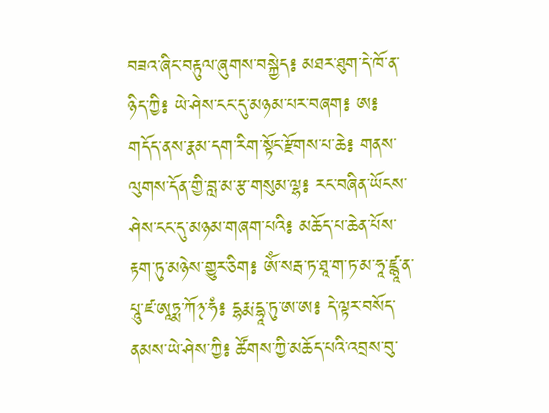བཟའ་ཞིང་བརྟུལ་ཞུགས་བསྐྱེད༔ མཐར་ཐུག་དེ་ཁོ་ན་ཉིད་ཀྱི༔ ཡེ་ཤེས་ངང་དུ་མཉམ་པར་བཞག༔ ཨ༔ གདོད་ནས་རྣམ་དག་རིག་སྟོང་རྫོགས་པ་ཆེ༔ གནས་ལུགས་དོན་གྱི་བླ་མ་རྩ་གསུམ་ལྷ༔ རང་བཞིན་ཡོངས་ཤེས་ངང་དུ་མཉམ་གཞག་པའི༔ མཆོད་པ་ཆེན་པོས་རྟག་ཏུ་མཉེས་གྱུར་ཅིག༔ ཨོཾ་སརྦ་ཏ་ཐཱ་ག་ཏ་མ་ཧཱ་ཛྙཱ་ན་པཱུ་ཛ་ཨཱཏྨ་ཀོ྅་ཧཾ༔ དྷརྨ་དྷཱ་ཏུ་ཨ་ཨ༔ དེ་ལྟར་བསོད་ནམས་ཡེ་ཤེས་ཀྱི༔ ཚོགས་ཀྱི་མཆོད་པའི་འབྲས་བུ་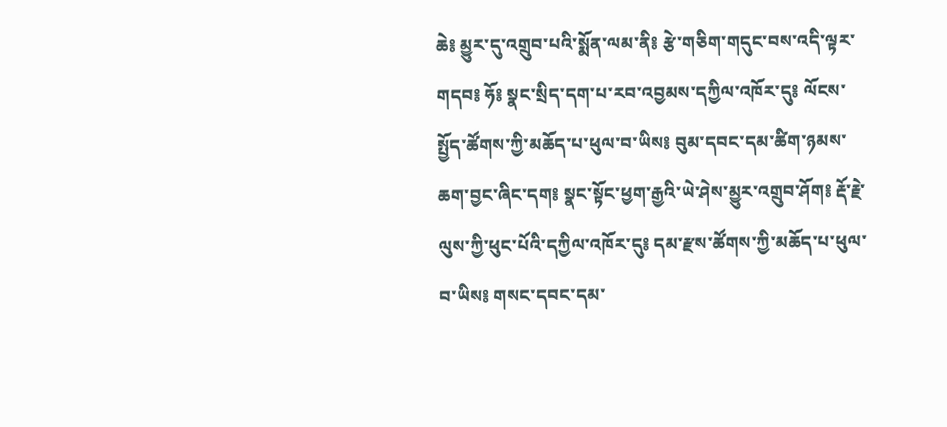ཆེ༔ མྱུར་དུ་འགྲུབ་པའི་སྨོན་ལམ་ནི༔ རྩེ་གཅིག་གདུང་བས་འདི་ལྟར་གདབ༔ ཧོ༔ སྣང་སྲིད་དག་པ་རབ་འབྱམས་དཀྱིལ་འཁོར་དུ༔ ལོངས་སྤྱོད་ཚོགས་ཀྱི་མཆོད་པ་ཕུལ་བ་ཡིས༔ བུམ་དབང་དམ་ཚིག་ཉམས་ཆག་བྱང་ཞིང་དག༔ སྣང་སྟོང་ཕྱག་རྒྱའི་ཡེ་ཤེས་མྱུར་འགྲུབ་ཤོག༔ རྡོ་རྗེ་ལུས་ཀྱི་ཕུང་པོའི་དཀྱིལ་འཁོར་དུ༔ དམ་རྫས་ཚོགས་ཀྱི་མཆོད་པ་ཕུལ་བ་ཡིས༔ གསང་དབང་དམ་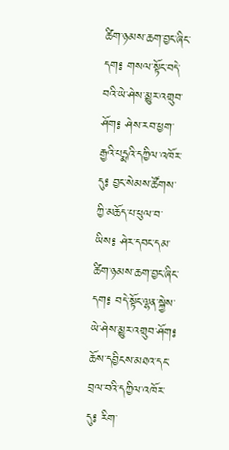ཚིག་ཉམས་ཆག་བྱང་ཞིང་དག༔ གསལ་སྟོང་བདེ་བའི་ཡེ་ཤེས་མྱུར་འགྲུབ་ཤོག༔ ཤེས་རབ་ཕྱག་རྒྱའི་པདྨའི་དཀྱིལ་འཁོར་དུ༔ བྱང་སེམས་ཚོགས་ཀྱི་མཆོད་པ་ཕུལ་བ་ཡིས༔ ཤེར་དབང་དམ་ཚིག་ཉམས་ཆག་བྱང་ཞིང་དག༔ བདེ་སྟོང་ལྷན་སྐྱེས་ཡེ་ཤེས་མྱུར་འགྲུབ་ཤོག༔ ཆོས་དབྱིངས་མཐའ་དང་བྲལ་བའི་དཀྱིལ་འཁོར་དུ༔ རིག་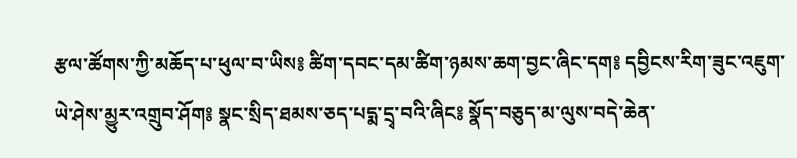རྩལ་ཚོགས་ཀྱི་མཆོད་པ་ཕུལ་བ་ཡིས༔ ཚིག་དབང་དམ་ཚིག་ཉམས་ཆག་བྱང་ཞིང་དག༔ དབྱིངས་རིག་ཟུང་འཇུག་ཡེ་ཤེས་མྱུར་འགྲུབ་ཤོག༔ སྣང་སྲིད་ཐམས་ཅད་པདྨ་དྲྭ་བའི་ཞིང༔ སྣོད་བཅུད་མ་ལུས་བདེ་ཆེན་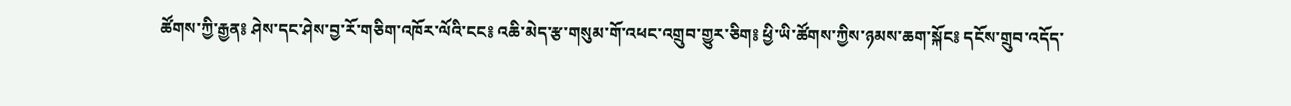ཚོགས་ཀྱི་རྒྱན༔ ཤེས་དང་ཤེས་བྱ་རོ་གཅིག་འཁོར་ལོའི་ངང༔ འཆི་མེད་རྩ་གསུམ་གོ་འཕང་འགྲུབ་གྱུར་ཅིག༔ ཕྱི་ཡི་ཚོགས་ཀྱིས་ཉམས་ཆག་སྐོང༔ དངོས་གྲུབ་འདོད་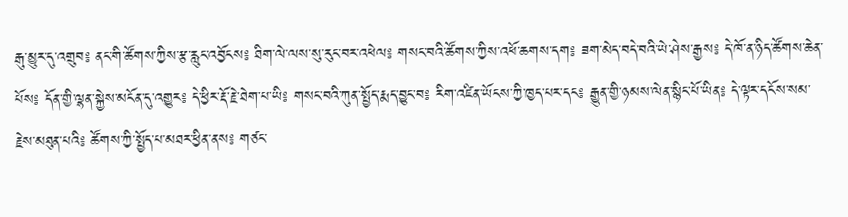རྒུ་མྱུར་དུ་འགྲུབ༔ ནང་གི་ཚོགས་ཀྱིས་རྩ་རླུང་འབྱོངས༔ ཐིག་ལེ་ལས་སུ་རུང་བར་འཕེལ༔ གསང་བའི་ཚོགས་ཀྱིས་འཕོ་ཆགས་དག༔ ཟག་མེད་བདེ་བའི་ཡེ་ཤེས་རྒྱས༔ དེ་ཁོ་ན་ཉིད་ཚོགས་ཆེན་པོས༔ དོན་གྱི་ལྷན་སྐྱེས་མངོན་དུ་འགྱུར༔ དེ་ཕྱིར་རྡོ་རྗེ་ཐེག་པ་ཡི༔ གསང་བའི་ཀུན་སྤྱོད་རྨད་བྱུང་བ༔ རིག་འཛིན་ཡོངས་ཀྱི་ཁྱད་པར་དང༔ རྒྱུན་གྱི་ཉམས་ལེན་སྙིང་པོ་ཡིན༔ དེ་ལྟར་དངོས་སམ་རྗེས་མཐུན་པའི༔ ཚོགས་ཀྱི་སྤྱོད་པ་མཐར་ཕྱིན་ནས༔ གཙང་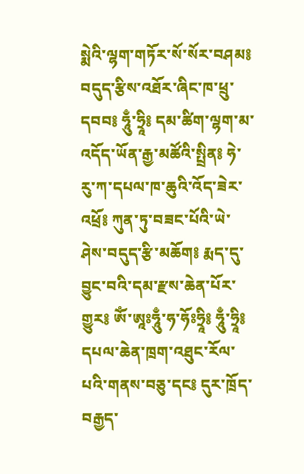སྨེའི་ལྷག་གཏོར་སོ་སོར་བཤམ༔ བདུད་རྩིས་འཐོར་ཞིང་ཁ་ཕྲུ་དབབ༔ ཧཱུྃ་ཧྲཱི༔ དམ་ཚིག་ལྷག་མ་འདོད་ཡོན་རྒྱ་མཚོའི་སྤྲིན༔ ཧེ་རུ་ཀ་དཔལ་ཁ་ཆུའི་འོད་ཟེར་འཕྲོ༔ ཀུན་ཏུ་བཟང་པོའི་ཡེ་ཤེས་བདུད་རྩི་མཆོག༔ རྨད་དུ་བྱུང་བའི་དམ་རྫས་ཆེན་པོར་གྱུར༔ ཨོཾ་ཨཱཿཧཱུྃ་ཧ་ཧོཿཧྲཱི༔ ཧཱུྃ་ཧྲཱི༔ དཔལ་ཆེན་ཁྲག་འཐུང་རོལ་པའི་གནས་བཅུ་དང༔ དུར་ཁྲོད་བརྒྱད་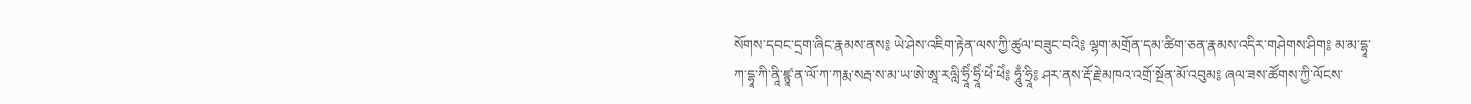སོགས་དབང་དྲག་ཞིང་རྣམས་ནས༔ ཡེ་ཤེས་འཇིག་རྟེན་ལས་ཀྱི་ཚུལ་བཟུང་བའི༔ ལྷག་མགྲོན་དམ་ཚིག་ཅན་རྣམས་འདིར་གཤེགས་ཤིག༔ མ་མ་དྷཱ་ཀ་དྷཱ་ཀི་ནཱི་ཛྙཱ་ན་ལོ་ཀ་ཀརྨ་སརྦ་ས་མ་ཡ་ཨེ་ཨཱ་རལླི་ཧྲཱིཾ་ཧྲཱིཾ་ཕེཾ་ཕེཾ༔ ཧཱུྃ་ཧྲཱི༔ ཤར་ནས་རྡོ་རྗེ་མཁའ་འགྲོ་སྔོན་མོ་འབུམ༔ ཞལ་ཟས་ཚོགས་ཀྱི་ལོངས་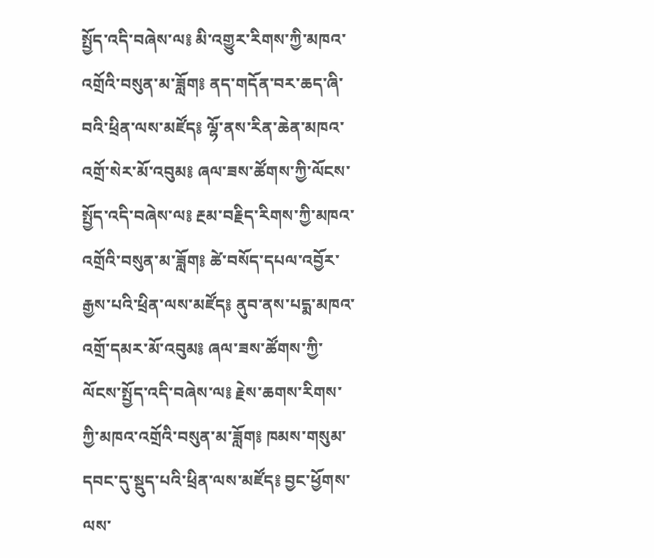སྤྱོད་འདི་བཞེས་ལ༔ མི་འགྱུར་རིགས་ཀྱི་མཁའ་འགྲོའི་བསུན་མ་ཟློག༔ ནད་གདོན་བར་ཆད་ཞི་བའི་ཕྲིན་ལས་མཛོད༔ ལྷོ་ནས་རིན་ཆེན་མཁའ་འགྲོ་སེར་མོ་འབུམ༔ ཞལ་ཟས་ཚོགས་ཀྱི་ལོངས་སྤྱོད་འདི་བཞེས་ལ༔ རྔམ་བརྗིད་རིགས་ཀྱི་མཁའ་འགྲོའི་བསུན་མ་ཟློག༔ ཚེ་བསོད་དཔལ་འབྱོར་རྒྱས་པའི་ཕྲིན་ལས་མཛོད༔ ནུབ་ནས་པདྨ་མཁའ་འགྲོ་དམར་མོ་འབུམ༔ ཞལ་ཟས་ཚོགས་ཀྱི་ལོངས་སྤྱོད་འདི་བཞེས་ལ༔ རྗེས་ཆགས་རིགས་ཀྱི་མཁའ་འགྲོའི་བསུན་མ་ཟློག༔ ཁམས་གསུམ་དབང་དུ་སྡུད་པའི་ཕྲིན་ལས་མཛོད༔ བྱང་ཕྱོགས་ལས་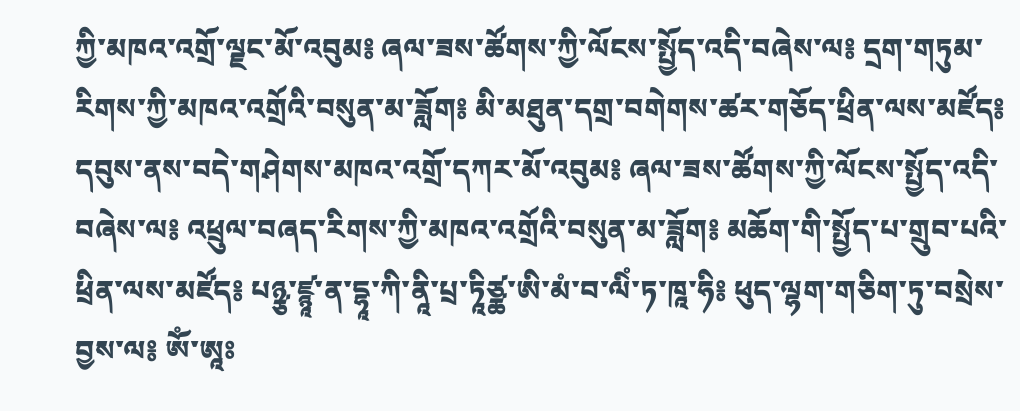ཀྱི་མཁའ་འགྲོ་ལྗང་མོ་འབུམ༔ ཞལ་ཟས་ཚོགས་ཀྱི་ལོངས་སྤྱོད་འདི་བཞེས་ལ༔ དྲག་གཏུམ་རིགས་ཀྱི་མཁའ་འགྲོའི་བསུན་མ་ཟློག༔ མི་མཐུན་དགྲ་བགེགས་ཚར་གཅོད་ཕྲིན་ལས་མཛོད༔ དབུས་ནས་བདེ་གཤེགས་མཁའ་འགྲོ་དཀར་མོ་འབུམ༔ ཞལ་ཟས་ཚོགས་ཀྱི་ལོངས་སྤྱོད་འདི་བཞེས་ལ༔ འཕྲུལ་བཞད་རིགས་ཀྱི་མཁའ་འགྲོའི་བསུན་མ་ཟློག༔ མཆོག་གི་སྤྱོད་པ་གྲུབ་པའི་ཕྲིན་ལས་མཛོད༔ པཉྩ་ཛྙཱ་ན་དྷཱ་ཀི་ནཱི་པྲ་ཏཱིཙྪ་ཨི་མཾ་བ་ལིཾ་ཏ་ཁཱ་ཧི༔ ཕུད་ལྷག་གཅིག་ཏུ་བསྲེས་བྱས་ལ༔ ཨོཾ་ཨཱཿ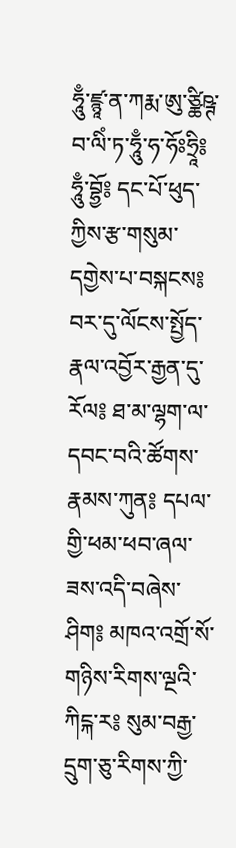ཧཱུྃ་ཛྙཱ་ན་ཀརྨ་ཨུ་ཙྪིཥྚ་བ་ལིཾ་ཏ་ཧཱུྃ་ཧ་ཧོཿཧྲཱི༔ ཧཱུྃ་བྷྱོ༔ དང་པོ་ཕུད་ཀྱིས་རྩ་གསུམ་དགྱེས་པ་བསྐངས༔ བར་དུ་ལོངས་སྤྱོད་རྣལ་འབྱོར་རྒྱན་དུ་རོལ༔ ཐ་མ་ལྷག་ལ་དབང་བའི་ཚོགས་རྣམས་ཀུན༔ དཔལ་གྱི་ཕམ་ཕབ་ཞལ་ཟས་འདི་བཞེས་ཤིག༔ མཁའ་འགྲོ་སོ་གཉིས་རིགས་ལྔའི་ཀིངྐ་ར༔ སུམ་བརྒྱ་དྲུག་ཅུ་རིགས་ཀྱི་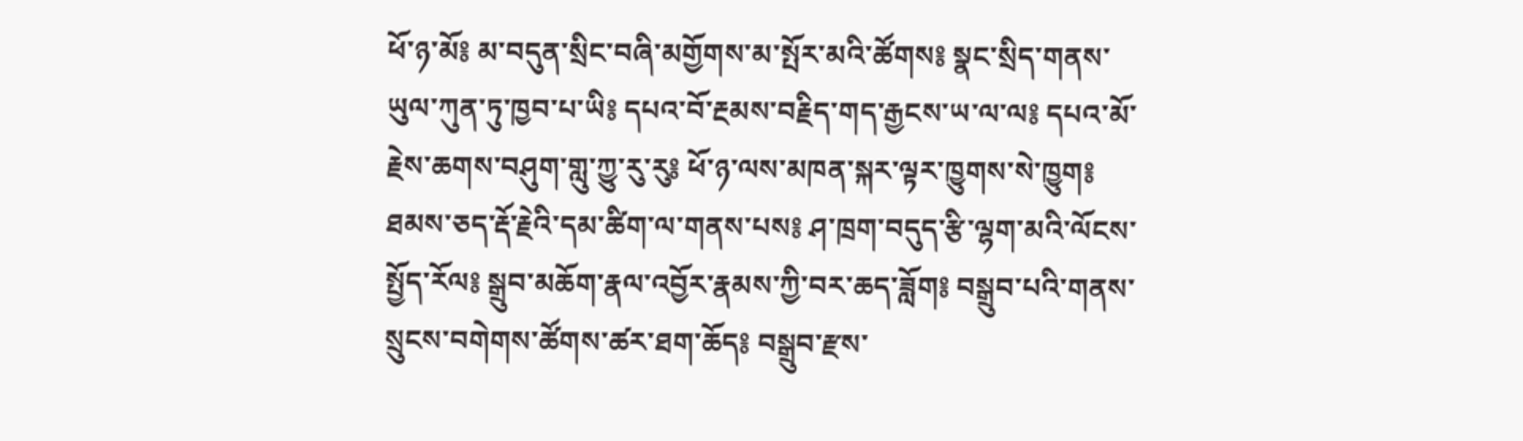ཕོ་ཉ་མོ༔ མ་བདུན་སྲིང་བཞི་མགྱོགས་མ་སྤོར་མའི་ཚོགས༔ སྣང་སྲིད་གནས་ཡུལ་ཀུན་ཏུ་ཁྱབ་པ་ཡི༔ དཔའ་བོ་རྔམས་བརྗིད་གད་རྒྱངས་ཡ་ལ་ལ༔ དཔའ་མོ་རྗེས་ཆགས་བཤུག་གླུ་ཀྱུ་རུ་རུ༔ ཕོ་ཉ་ལས་མཁན་སྐར་ལྟར་ཁྱུགས་སེ་ཁྱུག༔ ཐམས་ཅད་རྡོ་རྗེའི་དམ་ཚིག་ལ་གནས་པས༔ ཤ་ཁྲག་བདུད་རྩི་ལྷག་མའི་ལོངས་སྤྱོད་རོལ༔ སྒྲུབ་མཆོག་རྣལ་འབྱོར་རྣམས་ཀྱི་བར་ཆད་ཟློག༔ བསྒྲུབ་པའི་གནས་སྲུངས་བགེགས་ཚོགས་ཚར་ཐག་ཆོད༔ བསྒྲུབ་རྫས་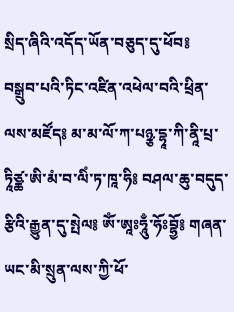སྲིད་ཞིའི་འདོད་ཡོན་བཅུད་དུ་ཕོབ༔ བསྒྲུབ་པའི་ཏིང་འཛིན་འཕེལ་བའི་ཕྲིན་ལས་མཛོད༔ མ་མ་ལོ་ཀ་པཉྩ་དྷཱ་ཀི་ནཱི་པྲ་ཏཱིཙྪ་ཨི་མཾ་བ་ལིཾ་ཏ་ཁཱ་ཧི༔ བཤལ་ཆུ་བདུད་རྩིའི་རྒྱུན་དུ་སྤེལ༔ ཨོཾ་ཨཱཿཧཱུྃ་ཧོཿབྷྱོ༔ གཞན་ཡང་མི་སྲུན་ལས་ཀྱི་ཕོ་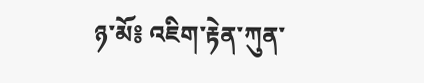ཉ་མོ༔ འཇིག་རྟེན་ཀུན་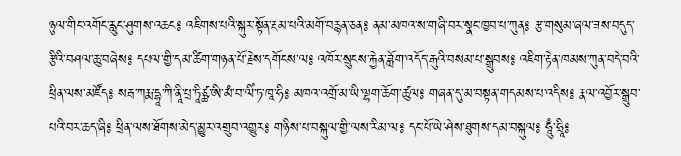ཉུལ་གིང་འགོང་རླུང་ཤུགས་འཆང༔ འཇིགས་པའི་སྐུར་སྟོན་རྔམ་པའི་མགོ་བརྙན་ཅན༔ ནམ་མཁའ་ས་གཞི་བར་སྣང་ཁྱབ་པ་ཀུན༔ རྩ་གསུམ་ཞལ་ཟས་བདུད་རྩིའི་བཤལ་ཆུ་བཞེས༔ དཔལ་གྱི་དམ་ཚིག་གཉན་པོ་རྗེས་དགོངས་ལ༔ འཁོར་སྲུངས་རྐྱེན་ཟློག་འདོད་རྒུའི་བསམ་པ་སྒྲུབས༔ འཇིག་རྟེན་ཁམས་ཀུན་བདེ་བའི་ཕྲིན་ལས་མཛོད༔ སརྦ་ཀརྨ་དྷཱ་ཀི་ནཱི་པྲ་ཏཱིཙྪ་ཨི་མཾ་བ་ལིཾ་ཏ་ཁཱ་ཧི༔ མཁའ་འགྲོ་མ་ཡི་ལྷག་ཆོག་ཚུལ༔ གཞན་དུ་མ་བསྟན་གདམས་པ་འདིས༔ རྣལ་འབྱོར་སྒྲུབ་པའི་བར་ཆད་ཞི༔ ཕྲིན་ལས་ཐོགས་མེད་མྱུར་འགྲུབ་འགྱུར༔ གཉིས་པ་བསྐུལ་གྱི་ལས་རིམ་ལ༔ དང་པོ་ཡེ་ཤེས་ཐུགས་དམ་བསྐུལ༔ ཧཱུྃ་ཧྲཱི༔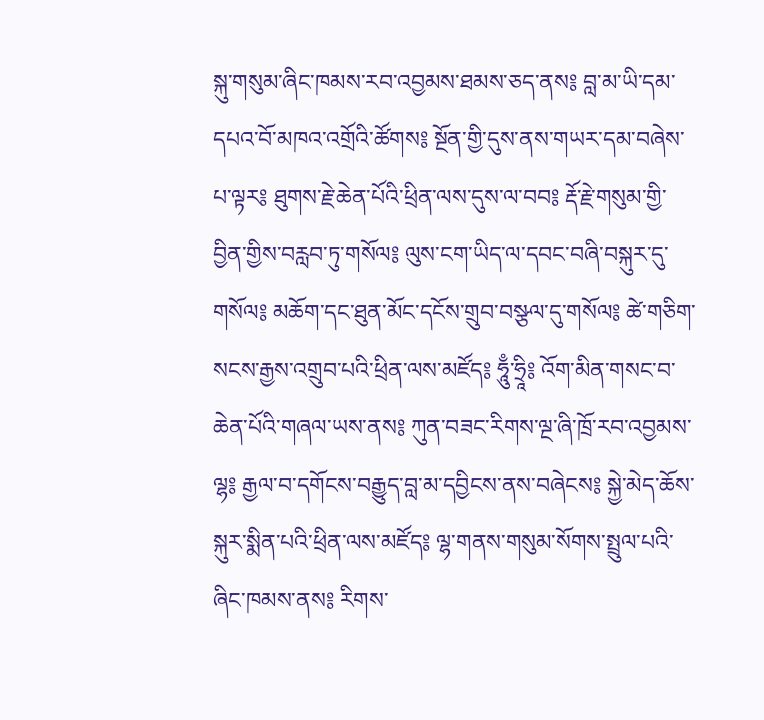སྐུ་གསུམ་ཞིང་ཁམས་རབ་འབྱམས་ཐམས་ཅད་ནས༔ བླ་མ་ཡི་དམ་དཔའ་བོ་མཁའ་འགྲོའི་ཚོགས༔ སྔོན་གྱི་དུས་ནས་གཡར་དམ་བཞེས་པ་ལྟར༔ ཐུགས་རྗེ་ཆེན་པོའི་ཕྲིན་ལས་དུས་ལ་བབ༔ རྡོ་རྗེ་གསུམ་གྱི་བྱིན་གྱིས་བརླབ་ཏུ་གསོལ༔ ལུས་ངག་ཡིད་ལ་དབང་བཞི་བསྐུར་དུ་གསོལ༔ མཆོག་དང་ཐུན་མོང་དངོས་གྲུབ་བསྩལ་དུ་གསོལ༔ ཚེ་གཅིག་སངས་རྒྱས་འགྲུབ་པའི་ཕྲིན་ལས་མཛོད༔ ཧཱུྃ་ཧྲཱི༔ འོག་མིན་གསང་བ་ཆེན་པོའི་གཞལ་ཡས་ནས༔ ཀུན་བཟང་རིགས་ལྔ་ཞི་ཁྲོ་རབ་འབྱམས་ལྷ༔ རྒྱལ་བ་དགོངས་བརྒྱུད་བླ་མ་དབྱིངས་ནས་བཞེངས༔ སྐྱེ་མེད་ཆོས་སྐུར་སྨིན་པའི་ཕྲིན་ལས་མཛོད༔ ལྷ་གནས་གསུམ་སོགས་སྤྲུལ་པའི་ཞིང་ཁམས་ནས༔ རིགས་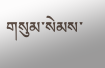གསུམ་སེམས་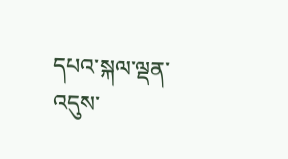དཔའ་སྐལ་ལྡན་འདུས་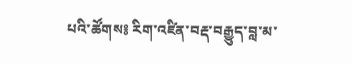པའི་ཚོགས༔ རིག་འཛིན་བརྡ་བརྒྱུད་བླ་མ་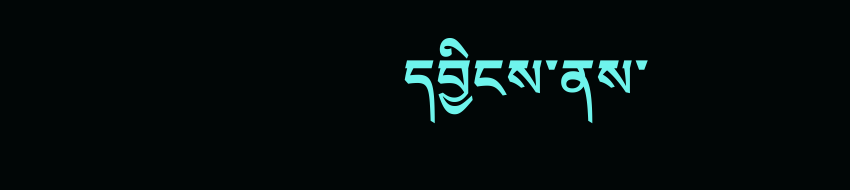དབྱིངས་ནས་